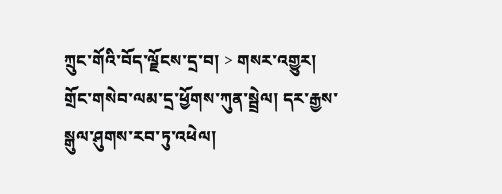ཀྲུང་གོའི་བོད་ལྗོངས་དྲ་བ། > གསར་འགྱུར།
གྲོང་གསེབ་ལམ་དྲ་ཕྱོགས་ཀུན་སྦྲེལ། དར་རྒྱས་སྒུལ་ཤུགས་རབ་ཏུ་འཕེལ།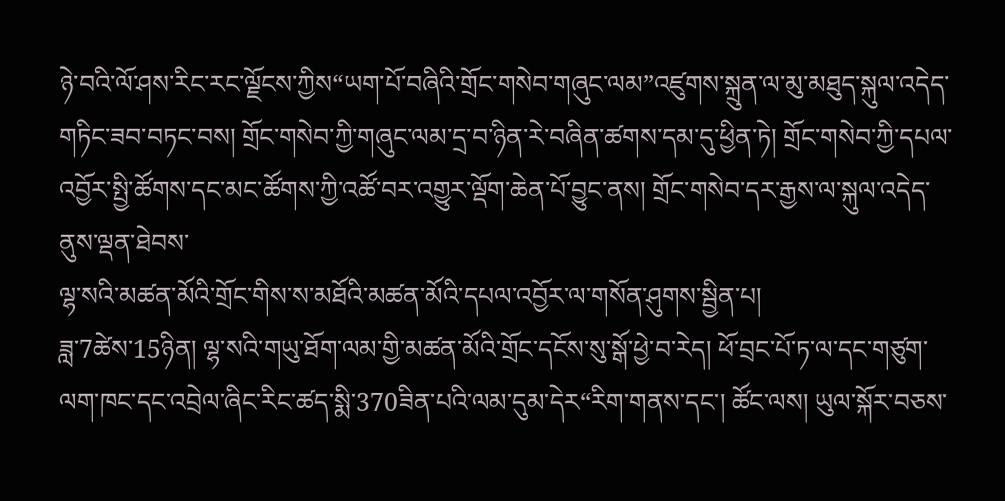ཉེ་བའི་ལོ་ཤས་རིང་རང་ལྗོངས་ཀྱིས“ཡག་པོ་བཞིའི་གྲོང་གསེབ་གཞུང་ལམ”འཛུགས་སྐྲུན་ལ་མུ་མཐུད་སྐུལ་འདེད་གཏིང་ཟབ་བཏང་བས། གྲོང་གསེབ་ཀྱི་གཞུང་ལམ་དྲ་བ་ཉིན་རེ་བཞིན་ཚགས་དམ་དུ་ཕྱིན་ཏེ། གྲོང་གསེབ་ཀྱི་དཔལ་འབྱོར་སྤྱི་ཚོགས་དང་མང་ཚོགས་ཀྱི་འཚོ་བར་འགྱུར་ལྡོག་ཆེན་པོ་བྱུང་ནས། གྲོང་གསེབ་དར་རྒྱས་ལ་སྐུལ་འདེད་ནུས་ལྡན་ཐེབས་
ལྷ་སའི་མཚན་མོའི་གྲོང་གིས་ས་མཐོའི་མཚན་མོའི་དཔལ་འབྱོར་ལ་གསོན་ཤུགས་སྦྱིན་པ།
ཟླ་7ཚེས་15ཉིན། ལྷ་སའི་གཡུ་ཐོག་ལམ་གྱི་མཚན་མོའི་གྲོང་དངོས་སུ་སྒོ་ཕྱེ་བ་རེད། ཕོ་བྲང་པོ་ཏ་ལ་དང་གཙུག་ལག་ཁང་དང་འབྲེལ་ཞིང་རིང་ཚད་སྨི་370ཟིན་པའི་ལམ་དུམ་དེར“རིག་གནས་དང་། ཚོང་ལས། ཡུལ་སྐོར་བཅས་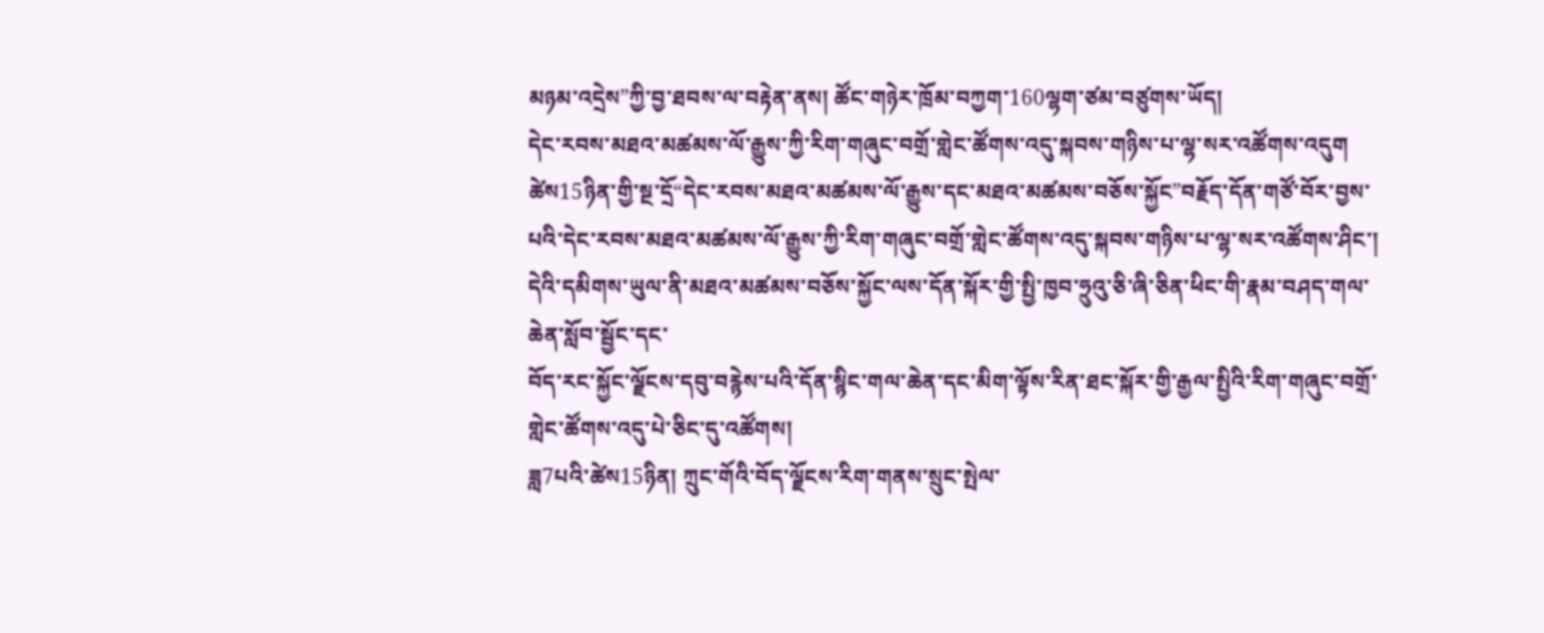མཉམ་འདྲེས”ཀྱི་བྱ་ཐབས་ལ་བརྟེན་ནས། ཚོང་གཉེར་ཁྲོམ་བཀྱག་160ལྷག་ཙམ་བཙུགས་ཡོད།
དེང་རབས་མཐའ་མཚམས་ལོ་རྒྱུས་ཀྱི་རིག་གཞུང་བགྲོ་གླེང་ཚོགས་འདུ་སྐབས་གཉིས་པ་ལྷ་སར་འཚོགས་འདུག
ཚེས15ཉིན་གྱི་སྔ་དྲོ“དེང་རབས་མཐའ་མཚམས་ལོ་རྒྱུས་དང་མཐའ་མཚམས་བཅོས་སྐྱོང”བརྗོད་དོན་གཙོ་བོར་བྱས་པའི་དེང་རབས་མཐའ་མཚམས་ལོ་རྒྱུས་ཀྱི་རིག་གཞུང་བགྲོ་གླེང་ཚོགས་འདུ་སྐབས་གཉིས་པ་ལྷ་སར་འཚོགས་ཤིང་། དེའི་དམིགས་ཡུལ་ནི་མཐའ་མཚམས་བཅོས་སྐྱོང་ལས་དོན་སྐོར་གྱི་སྤྱི་ཁྱབ་ཧྲུའུ་ཅི་ཞི་ཅིན་ཕིང་གི་རྣམ་བཤད་གལ་ཆེན་སློབ་སྦྱོང་དང་
བོད་རང་སྐྱོང་ལྗོངས་དབུ་བརྙེས་པའི་དོན་སྙིང་གལ་ཆེན་དང་མིག་ལྟོས་རིན་ཐང་སྐོར་གྱི་རྒྱལ་སྤྱིའི་རིག་གཞུང་བགྲོ་གླེང་ཚོགས་འདུ་པེ་ཅིང་དུ་འཚོགས།
ཟླ7པའི་ཚེས15ཉིན། ཀྲུང་གོའི་བོད་ལྗོངས་རིག་གནས་སྲུང་སྤེལ་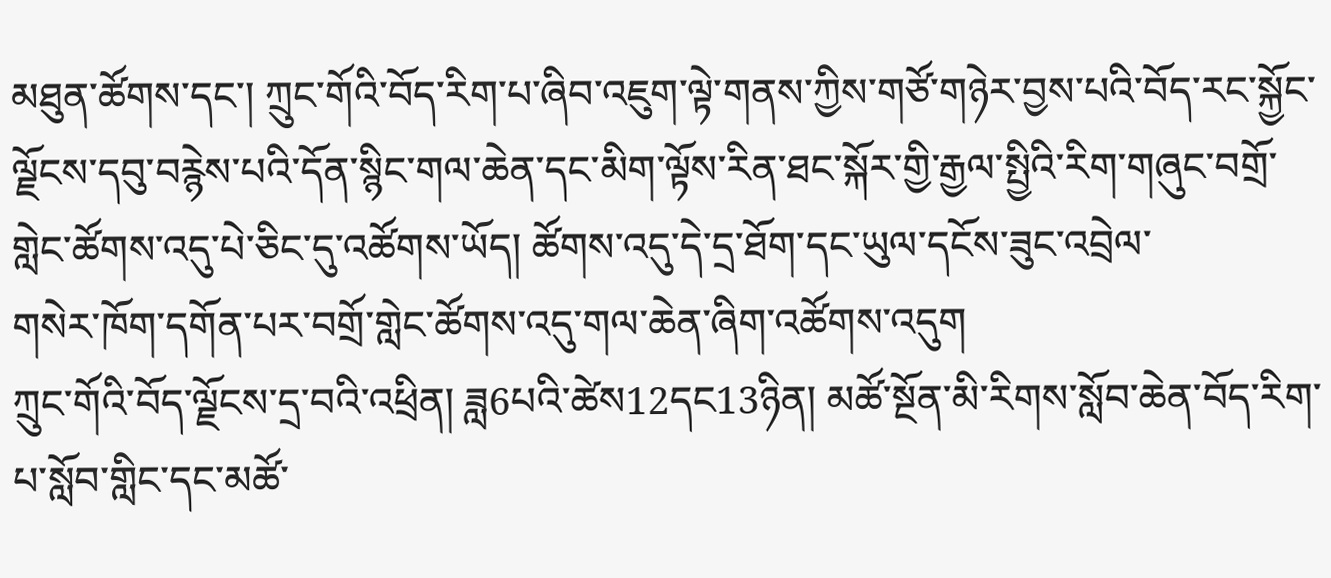མཐུན་ཚོགས་དང་། ཀྲུང་གོའི་བོད་རིག་པ་ཞིབ་འཇུག་ལྟེ་གནས་ཀྱིས་གཙོ་གཉེར་བྱས་པའི་བོད་རང་སྐྱོང་ལྗོངས་དབུ་བརྙེས་པའི་དོན་སྙིང་གལ་ཆེན་དང་མིག་ལྟོས་རིན་ཐང་སྐོར་གྱི་རྒྱལ་སྤྱིའི་རིག་གཞུང་བགྲོ་གླེང་ཚོགས་འདུ་པེ་ཅིང་དུ་འཚོགས་ཡོད། ཚོགས་འདུ་དེ་དྲ་ཐོག་དང་ཡུལ་དངོས་ཟུང་འབྲེལ་
གསེར་ཁོག་དགོན་པར་བགྲོ་གླེང་ཚོགས་འདུ་གལ་ཆེན་ཞིག་འཚོགས་འདུག
ཀྲུང་གོའི་བོད་ལྗོངས་དྲ་བའི་འཕྲིན། ཟླ6པའི་ཚེས12དང13ཉིན། མཚོ་སྔོན་མི་རིགས་སློབ་ཆེན་བོད་རིག་པ་སློབ་གླིང་དང་མཚོ་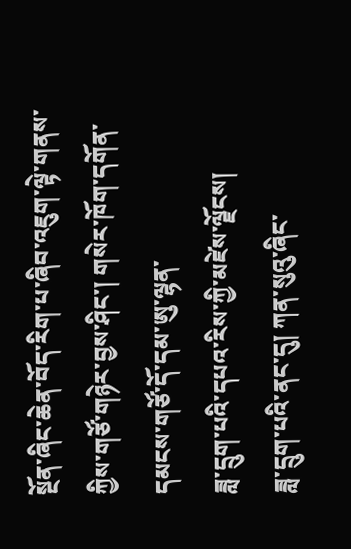སྔོན་ཞིང་ཆེན་བོད་རིག་པ་ཞིབ་འཇུག་ལྟེ་གནས་ཀྱིས་གཙོ་གཉེར་བྱས་ཤིང་། གསེར་ཁོག་དགོན་དམངས་གཙོ་དོ་དམ་ཨུ་ལྷན་
ཟླ་དྲུག་པའི་དཔའ་རིས་ཀྱི་མཛེས་ལྗོངས།
ཟླ་དྲུག་པའི་ནང་དུ། ཀན་སུའུ་ཞིང་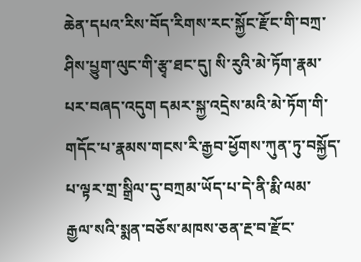ཆེན་དཔའ་རིས་བོད་རིགས་རང་སྐྱོང་རྫོང་གི་བཀྲ་ཤིས་པྱུག་ལུང་གི་རྩྭ་ཐང་དུ། སི་རུའི་མེ་ཏོག་རྣམ་པར་བཞད་འདུག དམར་སྐྱ་འདྲེས་མའི་མེ་ཏོག་གི་གདོང་པ་རྣམས་གངས་རི་རྒྱབ་ཕྱོགས་ཀུན་ཏུ་བསྐྱོད་པ་ལྟར་གྲ་སྒྲིལ་དུ་བཀྲམ་ཡོད་པ་དེ་ནི་རྨི་ལམ་
རྒྱལ་སའི་སྨན་བཅོས་མཁས་ཅན་རྔ་བ་རྫོང་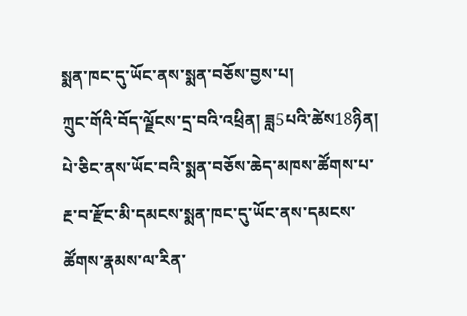སྨན་ཁང་དུ་ཡོང་ནས་སྨན་བཅོས་བྱས་པ།
ཀྲུང་གོའི་བོད་ལྗོངས་དྲ་བའི་འཕྲིན། ཟླ5པའི་ཚེས18ཉིན། པེ་ཅིང་ནས་ཡོང་བའི་སྨན་བཅོས་ཆེད་མཁས་ཚོགས་པ་རྔ་བ་རྫོང་མི་དམངས་སྨན་ཁང་དུ་ཡོང་ནས་དམངས་ཚོགས་རྣམས་ལ་རིན་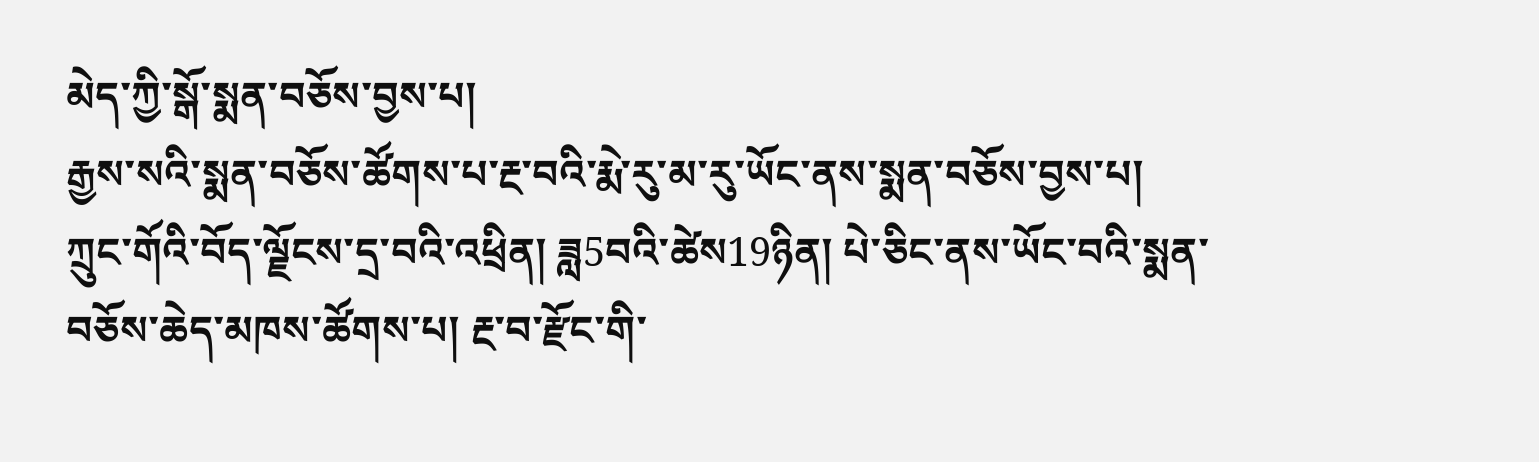མེད་ཀྱི་སྒོ་སྨན་བཅོས་བྱས་པ།
རྒྱས་སའི་སྨན་བཅོས་ཚོགས་པ་རྔ་བའི་རྨེ་རུ་མ་རུ་ཡོང་ནས་སྨན་བཅོས་བྱས་པ།
ཀྲུང་གོའི་བོད་ལྗོངས་དྲ་བའི་འཕྲིན། ཟླ5བའི་ཚེས19ཉིན། པེ་ཅིང་ནས་ཡོང་བའི་སྨན་བཅོས་ཆེད་མཁས་ཚོགས་པ། རྔ་བ་རྫོང་གི་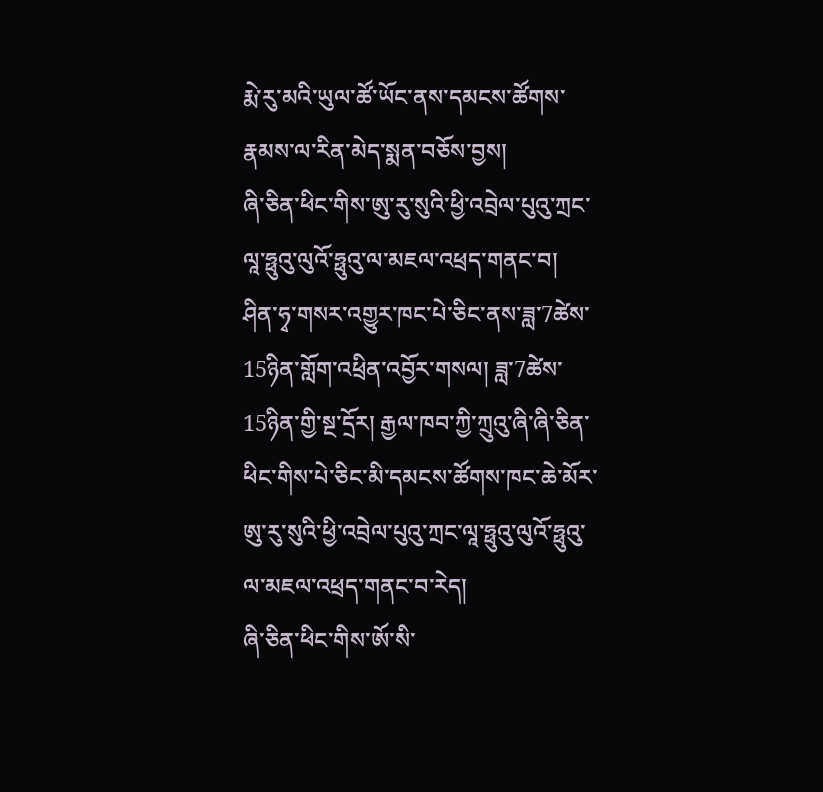རྨེ་རུ་མའི་ཡུལ་ཚོ་ཡོང་ནས་དམངས་ཚོགས་རྣམས་ལ་རིན་མེད་སྨན་བཅོས་བྱས།
ཞི་ཅིན་ཕིང་གིས་ཨུ་རུ་སུའི་ཕྱི་འབྲེལ་པུའུ་ཀྲང་ལཱ་ཧྥུའུ་ལུའོ་ཧྥུའུ་ལ་མཇལ་འཕྲད་གནང་བ།
ཤིན་ཧྭ་གསར་འགྱུར་ཁང་པེ་ཅིང་ནས་ཟླ་7ཚེས་15ཉིན་གློག་འཕྲིན་འབྱོར་གསལ། ཟླ་7ཚེས་15ཉིན་གྱི་སྔ་དྲོར། རྒྱལ་ཁབ་ཀྱི་ཀྲུའུ་ཞི་ཞི་ཅིན་ཕིང་གིས་པེ་ཅིང་མི་དམངས་ཚོགས་ཁང་ཆེ་མོར་ཨུ་རུ་སུའི་ཕྱི་འབྲེལ་པུའུ་ཀྲང་ལཱ་ཧྥུའུ་ལུའོ་ཧྥུའུ་ལ་མཇལ་འཕྲད་གནང་བ་རེད།
ཞི་ཅིན་ཕིང་གིས་ཨོ་སི་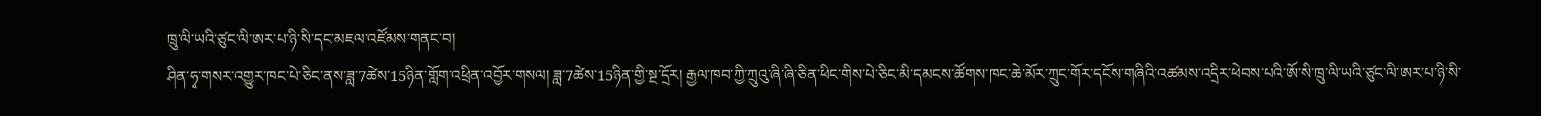ཁྲུ་ལི་ཡའི་ཙུང་ལི་ཨར་པ་ཉི་སི་དང་མཇལ་འཛོམས་གནང་བ།
ཤིན་ཧྭ་གསར་འགྱུར་ཁང་པེ་ཅིང་ནས་ཟླ་7ཚེས་15ཉིན་གློག་འཕྲིན་འབྱོར་གསལ། ཟླ་7ཚེས་15ཉིན་གྱི་སྔ་དྲོར། རྒྱལ་ཁབ་ཀྱི་ཀྲུའུ་ཞི་ཞི་ཅིན་ཕིང་གིས་པེ་ཅིང་མི་དམངས་ཚོགས་ཁང་ཆེ་མོར་ཀྲུང་གོར་དངོས་གཞིའི་འཚམས་འདྲིར་ཕེབས་པའི་ཨོ་སི་ཁྲུ་ལི་ཡའི་ཙུང་ལི་ཨར་པ་ཉི་སི་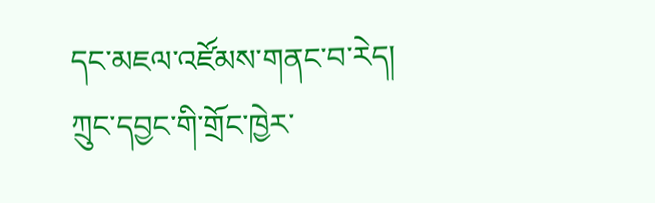དང་མཇལ་འཛོམས་གནང་བ་རེད།
ཀྲུང་དབྱང་གི་གྲོང་ཁྱེར་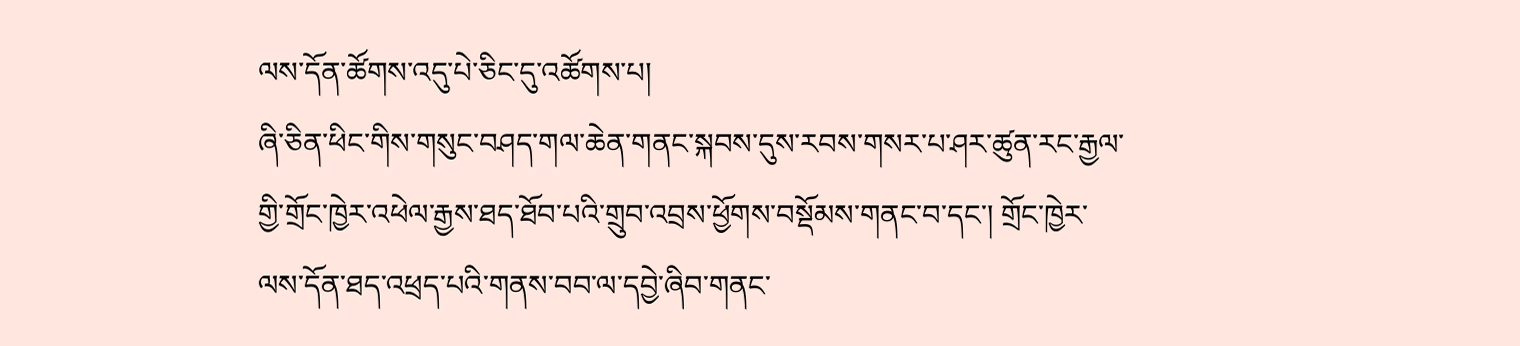ལས་དོན་ཚོགས་འདུ་པེ་ཅིང་དུ་འཚོགས་པ།
ཞི་ཅིན་ཕིང་གིས་གསུང་བཤད་གལ་ཆེན་གནང་སྐབས་དུས་རབས་གསར་པ་ཤར་ཚུན་རང་རྒྱལ་གྱི་གྲོང་ཁྱེར་འཕེལ་རྒྱས་ཐད་ཐོབ་པའི་གྲུབ་འབྲས་ཕྱོགས་བསྡོམས་གནང་བ་དང་། གྲོང་ཁྱེར་ལས་དོན་ཐད་འཕྲད་པའི་གནས་བབ་ལ་དབྱེ་ཞིབ་གནང་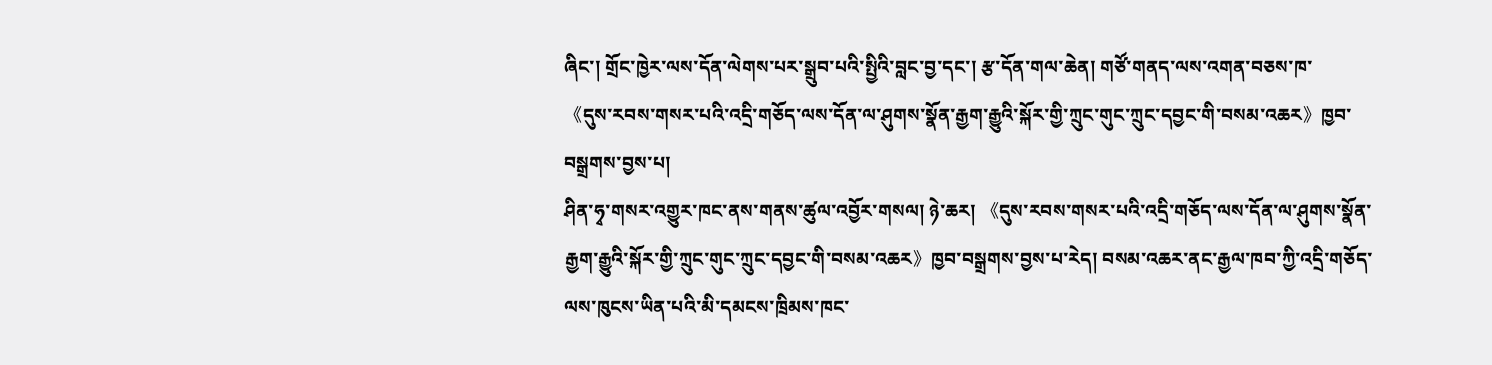ཞིང་། གྲོང་ཁྱེར་ལས་དོན་ལེགས་པར་སྒྲུབ་པའི་སྤྱིའི་བླང་བྱ་དང་། རྩ་དོན་གལ་ཆེན། གཙོ་གནད་ལས་འགན་བཅས་ཁ་
《དུས་རབས་གསར་པའི་འདྲི་གཅོད་ལས་དོན་ལ་ཤུགས་སྣོན་རྒྱག་རྒྱུའི་སྐོར་གྱི་ཀྲུང་གུང་ཀྲུང་དབྱང་གི་བསམ་འཆར》ཁྱབ་བསྒྲགས་བྱས་པ།
ཤིན་ཧྭ་གསར་འགྱུར་ཁང་ནས་གནས་ཚུལ་འབྱོར་གསལ། ཉེ་ཆར། 《དུས་རབས་གསར་པའི་འདྲི་གཅོད་ལས་དོན་ལ་ཤུགས་སྣོན་རྒྱག་རྒྱུའི་སྐོར་གྱི་ཀྲུང་གུང་ཀྲུང་དབྱང་གི་བསམ་འཆར》ཁྱབ་བསྒྲགས་བྱས་པ་རེད། བསམ་འཆར་ནང་རྒྱལ་ཁབ་ཀྱི་འདྲི་གཅོད་ལས་ཁུངས་ཡིན་པའི་མི་དམངས་ཁྲིམས་ཁང་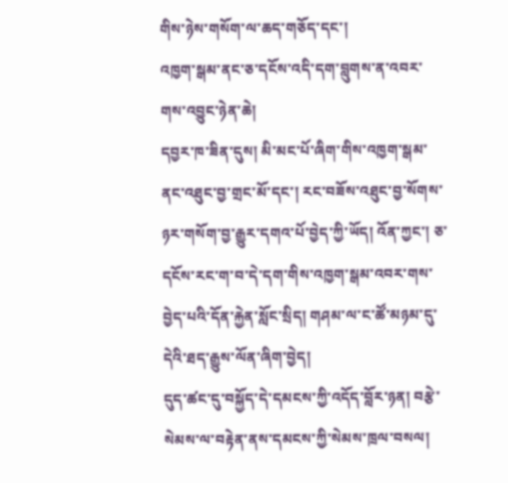གིས་ཉེས་གསོག་ལ་ཆད་གཅོད་དང་།
འཁྱག་སྒམ་ནང་ཅ་དངོས་འདི་དག་བླུགས་ན་འབར་གས་འབྱུང་ཉེན་ཆེ།
དབྱར་ཁ་ཟིན་དུས། མི་མང་པོ་ཞིག་གིས་འཁྱག་སྒམ་ནང་འཐུང་བྱ་གྲང་མོ་དང་། རང་བཟོས་འཐུང་བྱ་སོགས་ཉར་གསོག་བྱ་རྒྱུར་དགའ་པོ་བྱེད་ཀྱི་ཡོད། འོན་ཀྱང་། ཅ་དངོས་རང་ག་བ་དེ་དག་གིས་འཁྱག་སྒམ་འབར་གས་བྱེད་པའི་དོན་རྐྱེན་སློང་སྲིད། གཤམ་ལ་ང་ཚོ་མཉམ་དུ་དེའི་ཐད་རྒྱུས་ལོན་ཞིག་བྱེད།
དུད་ཚང་དུ་བསྐྱོད་དེ་དམངས་ཀྱི་འདོད་བློར་ཉན། བརྩེ་སེམས་ལ་བརྟེན་ནས་དམངས་ཀྱི་སེམས་ཁྲལ་བསལ།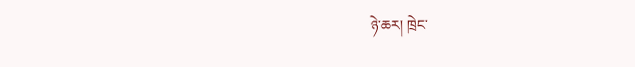ཉེ་ཆར། ཁྲེང་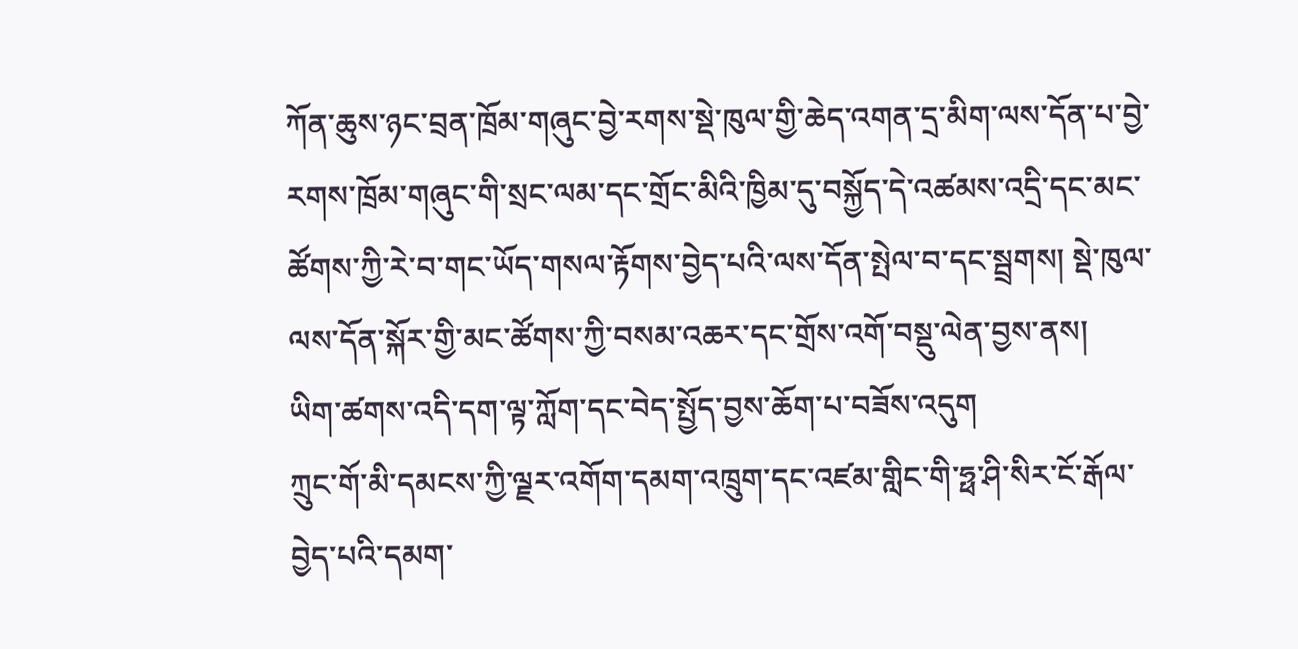ཀོན་ཆུས་ཉང་བྲན་ཁྲོམ་གཞུང་བྱེ་རགས་སྡེ་ཁུལ་གྱི་ཆེད་འགན་དྲ་མིག་ལས་དོན་པ་བྱེ་རགས་ཁྲོམ་གཞུང་གི་སྲང་ལམ་དང་གྲོང་མིའི་ཁྱིམ་དུ་བསྐྱོད་དེ་འཚམས་འདྲི་དང་མང་ཚོགས་ཀྱི་རེ་བ་གང་ཡོད་གསལ་རྟོགས་བྱེད་པའི་ལས་དོན་སྤེལ་བ་དང་སྦྲགས། སྡེ་ཁུལ་ལས་དོན་སྐོར་གྱི་མང་ཚོགས་ཀྱི་བསམ་འཆར་དང་གྲོས་འགོ་བསྡུ་ལེན་བྱས་ནས།
ཡིག་ཚགས་འདི་དག་ལྟ་ཀློག་དང་བེད་སྤྱོད་བྱས་ཆོག་པ་བཟོས་འདུག
ཀྲུང་གོ་མི་དམངས་ཀྱི་ལྗར་འགོག་དམག་འཁྲུག་དང་འཛམ་གླིང་གི་ཧྥ་ཤི་སིར་ངོ་རྒོལ་བྱེད་པའི་དམག་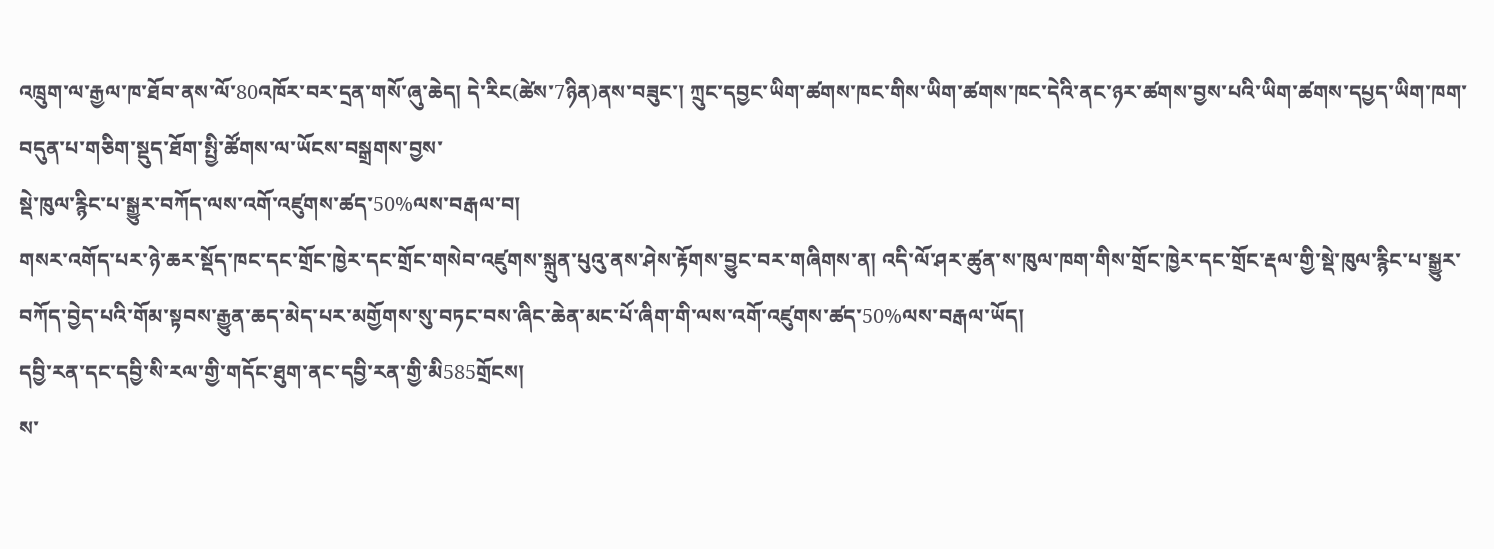འཁྲུག་ལ་རྒྱལ་ཁ་ཐོབ་ནས་ལོ་80འཁོར་བར་དྲན་གསོ་ཞུ་ཆེད། དེ་རིང(ཚེས་7ཉིན)ནས་བཟུང་། ཀྲུང་དབྱང་ཡིག་ཚགས་ཁང་གིས་ཡིག་ཚགས་ཁང་དེའི་ནང་ཉར་ཚགས་བྱས་པའི་ཡིག་ཚགས་དཔྱད་ཡིག་ཁག་བདུན་པ་གཅིག་སྡུད་ཐོག་སྤྱི་ཚོགས་ལ་ཡོངས་བསྒྲགས་བྱས་
སྡེ་ཁུལ་རྙིང་པ་སྒྱུར་བཀོད་ལས་འགོ་འཛུགས་ཚད་50%ལས་བརྒལ་བ།
གསར་འགོད་པར་ཉེ་ཆར་སྡོད་ཁང་དང་གྲོང་ཁྱེར་དང་གྲོང་གསེབ་འཛུགས་སྐྲུན་པུའུ་ནས་ཤེས་རྟོགས་བྱུང་བར་གཞིགས་ན། འདི་ལོ་ཤར་ཚུན་ས་ཁུལ་ཁག་གིས་གྲོང་ཁྱེར་དང་གྲོང་རྡལ་གྱི་སྡེ་ཁུལ་རྙིང་པ་སྒྱུར་བཀོད་བྱེད་པའི་གོམ་སྟབས་རྒྱུན་ཆད་མེད་པར་མགྱོགས་སུ་བཏང་བས་ཞིང་ཆེན་མང་པོ་ཞིག་གི་ལས་འགོ་འཛུགས་ཚད་50%ལས་བརྒལ་ཡོད།
དབྱི་རན་དང་དབྱི་སི་རལ་གྱི་གདོང་ཐུག་ནང་དབྱི་རན་གྱི་མི585གྲོངས།
ས་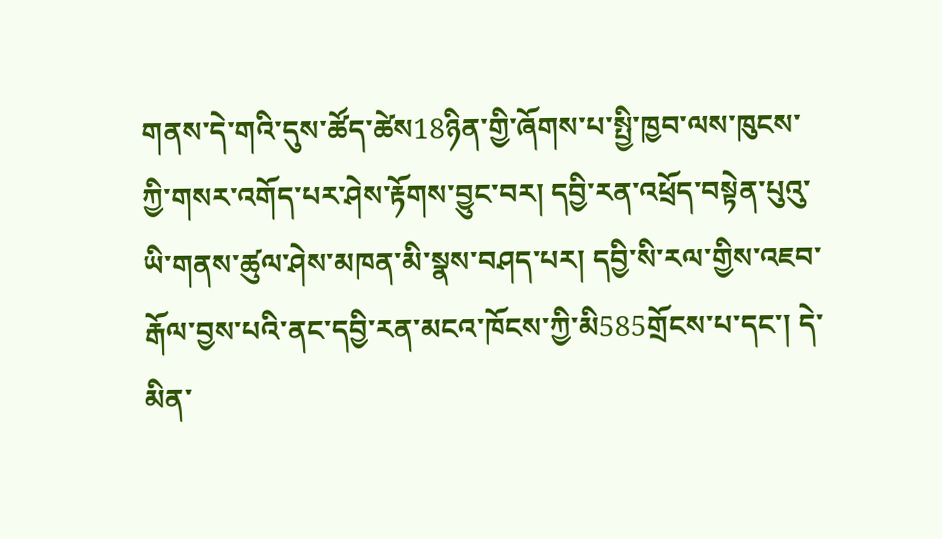གནས་དེ་གའི་དུས་ཚོད་ཚེས18ཉིན་གྱི་ཞོགས་པ་སྤྱི་ཁྱབ་ལས་ཁུངས་ཀྱི་གསར་འགོད་པར་ཤེས་རྟོགས་བྱུང་བར། དབྱི་རན་འཕྲོད་བསྟེན་པུའུ་ཡི་གནས་ཚུལ་ཤེས་མཁན་མི་སྣས་བཤད་པར། དབྱི་སི་རལ་གྱིས་འཇབ་རྒོལ་བྱས་པའི་ནང་དབྱི་རན་མངའ་ཁོངས་ཀྱི་མི585གྲོངས་པ་དང་། དེ་མིན་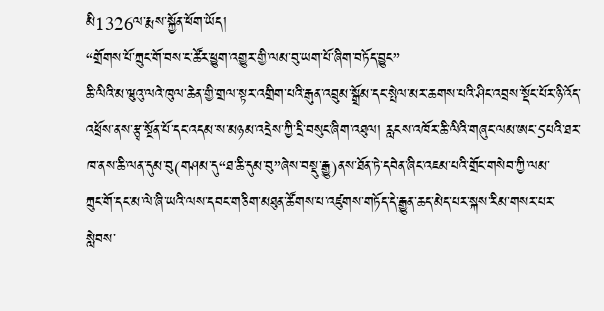མི1326ལ་རྨས་སྐྱོན་ཕོག་ཡོད།
“གྲོགས་པོ་ཀྲུང་གོ་བས་ང་ཚོར་ཕྱུག་འགྱུར་གྱི་ལམ་བུ་ཡག་པོ་ཞིག་བཏོད་བྱུང”
ཆི་ལིའི་མ་ཝུའུ་ལའེ་ཁུལ་ཆེན་གྱི་གྲལ་སྟར་འགྲིག་པའི་རྒུན་འབྲུམ་སྒྲོམ་དང་སྤེལ་མར་ཆགས་པའི་ཤིང་འབྲས་སྡོང་པོར་ཉི་འོད་འཕྲོས་ནས་རྩྭ་སྔོན་པོ་དང་འདམ་ས་མཉམ་འདྲེས་ཀྱི་དྲི་བསུང་ཞིག་འཐུལ། རླངས་འཁོར་ཆི་ལིའི་གཞུང་ལམ་ཨང་5པའི་ཐར་ཁ་ནས་ཆི་ལན་དུམ་བུ(གཤམ་དུ“ཐ་ཆི་དུམ་བུ”ཞེས་བསྡུ་རྒྱུ)ནས་ཐོན་ཏེ་དབེན་ཞིང་འཇམ་པའི་གྲོང་གསེབ་ཀྱི་ལམ་
ཀྲུང་གོ་དང་མ་ལེ་ཞི་ཡའི་ལས་དབང་གཅིག་མཐུན་ཚོགས་པ་འཛུགས་གཏོད་དེ་རྒྱུན་ཆད་མེད་པར་སྐས་རིམ་གསར་པར་སླེབས་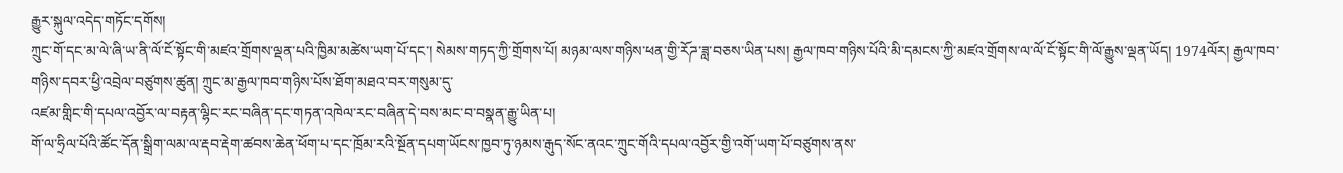རྒྱུར་སྐུལ་འདེད་གཏོང་དགོས།
ཀྲུང་གོ་དང་མ་ལེ་ཞི་ཡ་ནི་ལོ་ངོ་སྟོང་གི་མཛའ་གྲོགས་ལྡན་པའི་ཁྱིམ་མཚེས་ཡག་པོ་དང་། སེམས་གཏད་ཀྱི་གྲོགས་པོ། མཉམ་ལས་གཉིས་ཕན་གྱི་རོཌ་ཟླ་བཅས་ཡིན་པས། རྒྱལ་ཁབ་གཉིས་པོའི་མི་དམངས་ཀྱི་མཛའ་གྲོགས་ལ་ལོ་ངོ་སྟོང་གི་ལོ་རྒྱུས་ལྡན་ཡོད། 1974ལོར། རྒྱལ་ཁབ་གཉིས་དབར་ཕྱི་འབྲེལ་བཙུགས་ཚུན། ཀྲུང་མ་རྒྱལ་ཁབ་གཉིས་པོས་ཐོག་མཐའ་བར་གསུམ་དུ་
འཛམ་གླིང་གི་དཔལ་འབྱོར་ལ་བརྟན་ལྷིང་རང་བཞིན་དང་གཏན་འཁེལ་རང་བཞིན་དེ་བས་མང་བ་བསྣན་རྒྱུ་ཡིན་པ།
གོ་ལ་ཧྲིལ་པོའི་ཚོང་དོན་སྒྲིག་ལམ་ལ་རྡབ་རྡེག་ཚབས་ཆེན་ཕོག་པ་དང་ཁྲོམ་རའི་སྔོན་དཔག་ཡོངས་ཁྱབ་ཏུ་ཉམས་རྒུད་སོང་ནའང་ཀྲུང་གོའི་དཔལ་འབྱོར་གྱི་འགོ་ཡག་པོ་བཙུགས་ནས་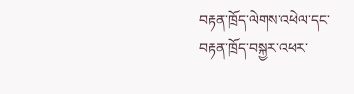བརྟན་ཁྲོད་ལེགས་འཕེལ་དང་བརྟན་ཁྲོད་བསྐྱར་འཕར་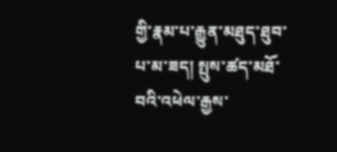གྱི་རྣམ་པ་རྒྱུན་མཐུད་ཐུབ་པ་མ་ཟད། སྤུས་ཚད་མཐོ་བའི་འཕེལ་རྒྱས་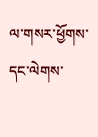ལ་གསར་ཕྱོགས་དང་ལེགས་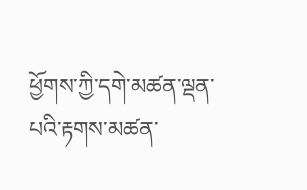ཕྱོགས་ཀྱི་དགེ་མཚན་ལྡན་པའི་རྟགས་མཚན་